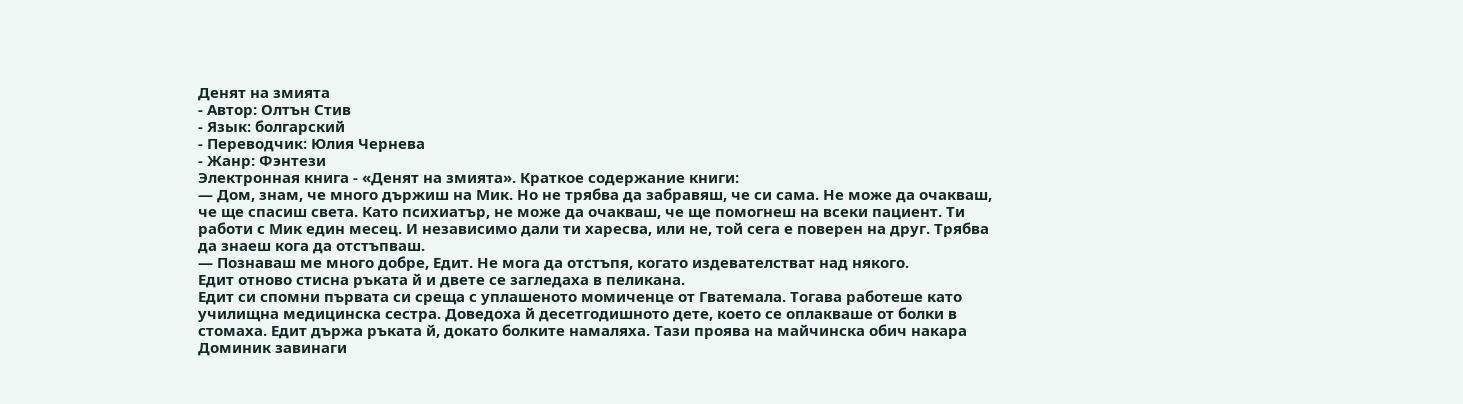Денят на змията
- Автор: Олтън Стив
- Язык: болгарский
- Переводчик: Юлия Чернева
- Жанр: Фэнтези
Электронная книга - «Денят на змията». Краткое содержание книги:
— Дом, знам, че много държиш на Мик. Но не трябва да забравяш, че си сама. Не може да очакваш, че ще спасиш света. Като психиатър, не може да очакваш, че ще помогнеш на всеки пациент. Ти работи с Мик един месец. И независимо дали ти харесва, или не, той сега е поверен на друг. Трябва да знаеш кога да отстъпваш.
— Познаваш ме много добре, Едит. Не мога да отстъпя, когато издевателстват над някого.
Едит отново стисна ръката й и двете се загледаха в пеликана.
Едит си спомни първата си среща с уплашеното момиченце от Гватемала. Тогава работеше като училищна медицинска сестра. Доведоха й десетгодишното дете, което се оплакваше от болки в стомаха. Едит държа ръката й, докато болките намаляха. Тази проява на майчинска обич накара Доминик завинаги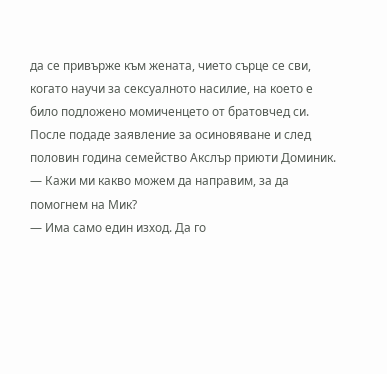да се привърже към жената, чието сърце се сви, когато научи за сексуалното насилие, на което е било подложено момиченцето от братовчед си. После подаде заявление за осиновяване и след половин година семейство Акслър приюти Доминик.
— Кажи ми какво можем да направим, за да помогнем на Мик?
— Има само един изход. Да го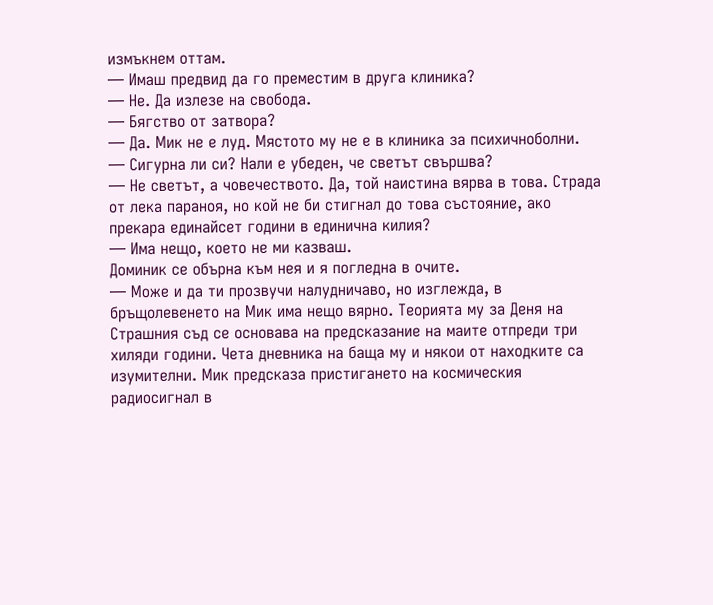измъкнем оттам.
— Имаш предвид да го преместим в друга клиника?
— Не. Да излезе на свобода.
— Бягство от затвора?
— Да. Мик не е луд. Мястото му не е в клиника за психичноболни.
— Сигурна ли си? Нали е убеден, че светът свършва?
— Не светът, а човечеството. Да, той наистина вярва в това. Страда от лека параноя, но кой не би стигнал до това състояние, ако прекара единайсет години в единична килия?
— Има нещо, което не ми казваш.
Доминик се обърна към нея и я погледна в очите.
— Може и да ти прозвучи налудничаво, но изглежда, в бръщолевенето на Мик има нещо вярно. Теорията му за Деня на Страшния съд се основава на предсказание на маите отпреди три хиляди години. Чета дневника на баща му и някои от находките са изумителни. Мик предсказа пристигането на космическия радиосигнал в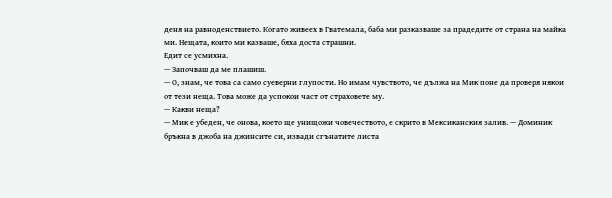деня на равноденствието. Когато живеех в Гватемала, баба ми разказваше за прадедите от страна на майка ми. Нещата, които ми казваше, бяха доста страшни.
Едит се усмихна.
— Започваш да ме плашиш.
— О, знам, че това са само суеверни глупости. Но имам чувството, че дължа на Мик поне да проверя някои от тези неща. Това може да успокои част от страховете му.
— Какви неща?
— Мик е убеден, че онова, което ще унищожи човечеството, е скрито в Мексиканския залив. — Доминик бръкна в джоба на джинсите си, извади сгънатите листа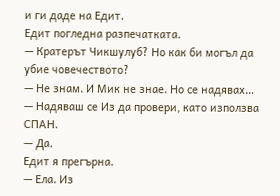и ги даде на Едит.
Едит погледна разпечатката.
— Кратерът Чикшулуб? Но как би могъл да убие човечеството?
— Не знам. И Мик не знае. Но се надявах…
— Надяваш се Из да провери, като използва СПАН.
— Да.
Едит я прегърна.
— Ела. Из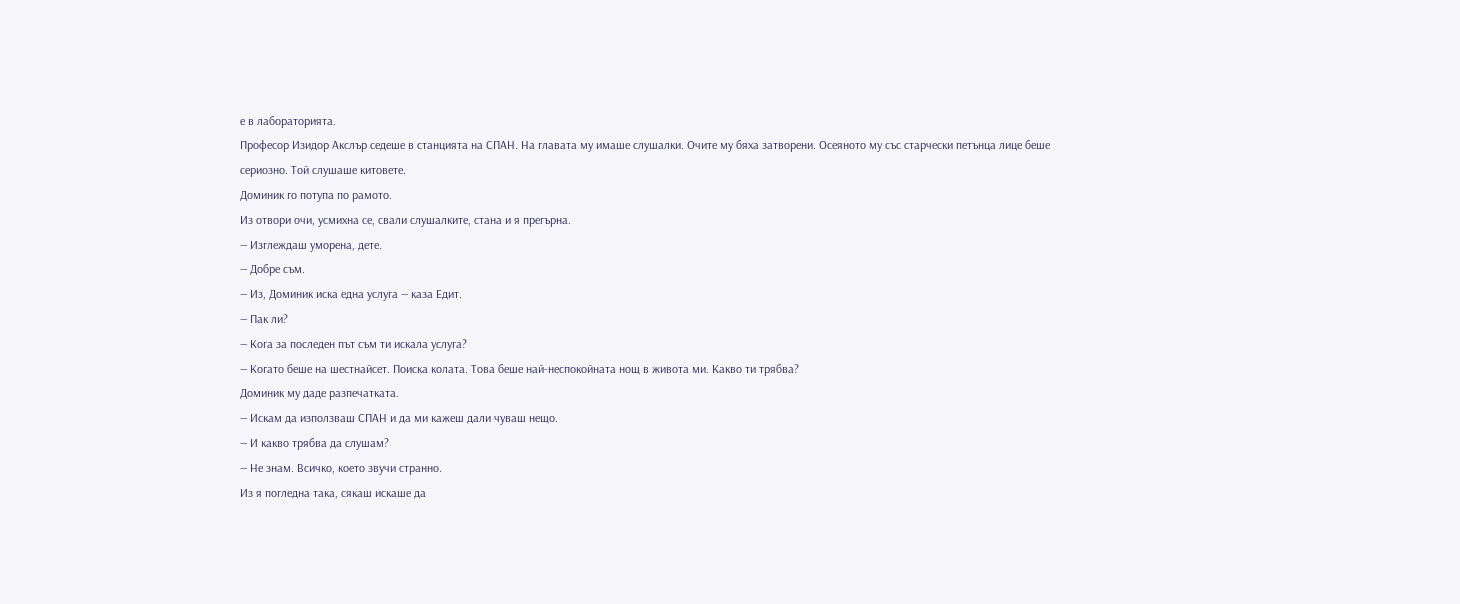е в лабораторията.
Професор Изидор Акслър седеше в станцията на СПАН. На главата му имаше слушалки. Очите му бяха затворени. Осеяното му със старчески петънца лице беше сериозно. Той слушаше китовете.
Доминик го потупа по рамото.
Из отвори очи, усмихна се, свали слушалките, стана и я прегърна.
— Изглеждаш уморена, дете.
— Добре съм.
— Из, Доминик иска една услуга — каза Едит.
— Пак ли?
— Кога за последен път съм ти искала услуга?
— Когато беше на шестнайсет. Поиска колата. Това беше най-неспокойната нощ в живота ми. Какво ти трябва?
Доминик му даде разпечатката.
— Искам да използваш СПАН и да ми кажеш дали чуваш нещо.
— И какво трябва да слушам?
— Не знам. Всичко, което звучи странно.
Из я погледна така, сякаш искаше да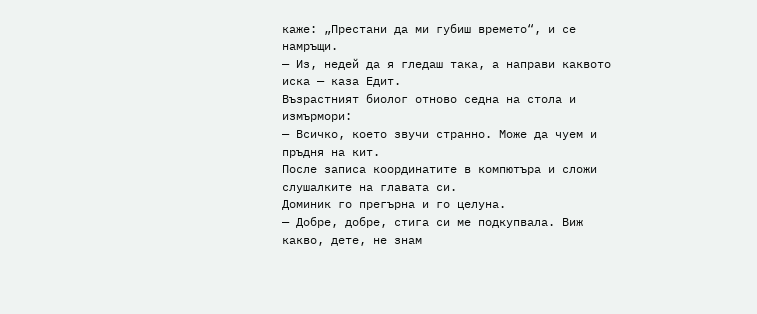каже: „Престани да ми губиш времето“, и се намръщи.
— Из, недей да я гледаш така, а направи каквото иска — каза Едит.
Възрастният биолог отново седна на стола и измърмори:
— Всичко, което звучи странно. Може да чуем и пръдня на кит.
После записа координатите в компютъра и сложи слушалките на главата си.
Доминик го прегърна и го целуна.
— Добре, добре, стига си ме подкупвала. Виж какво, дете, не знам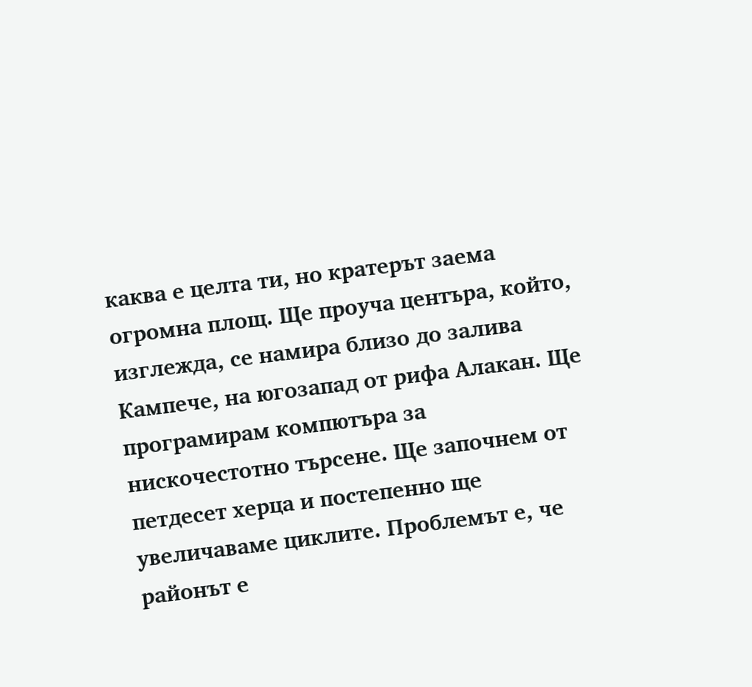каква е целта ти, но кратерът заема огромна площ. Ще проуча центъра, който, изглежда, се намира близо до залива Кампече, на югозапад от рифа Алакан. Ще програмирам компютъра за нискочестотно търсене. Ще започнем от петдесет херца и постепенно ще увеличаваме циклите. Проблемът е, че районът е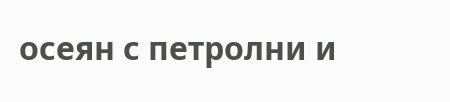осеян с петролни и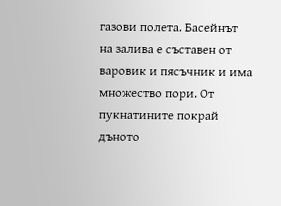газови полета. Басейнът на залива е съставен от варовик и пясъчник и има множество пори. От пукнатините покрай дъното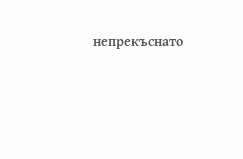непрекъснато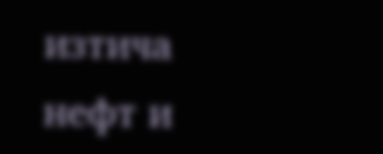изтича нефт и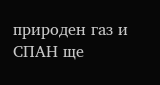природен газ и СПАН ще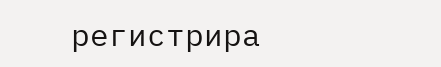регистрира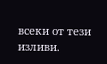всеки от тези изливи.